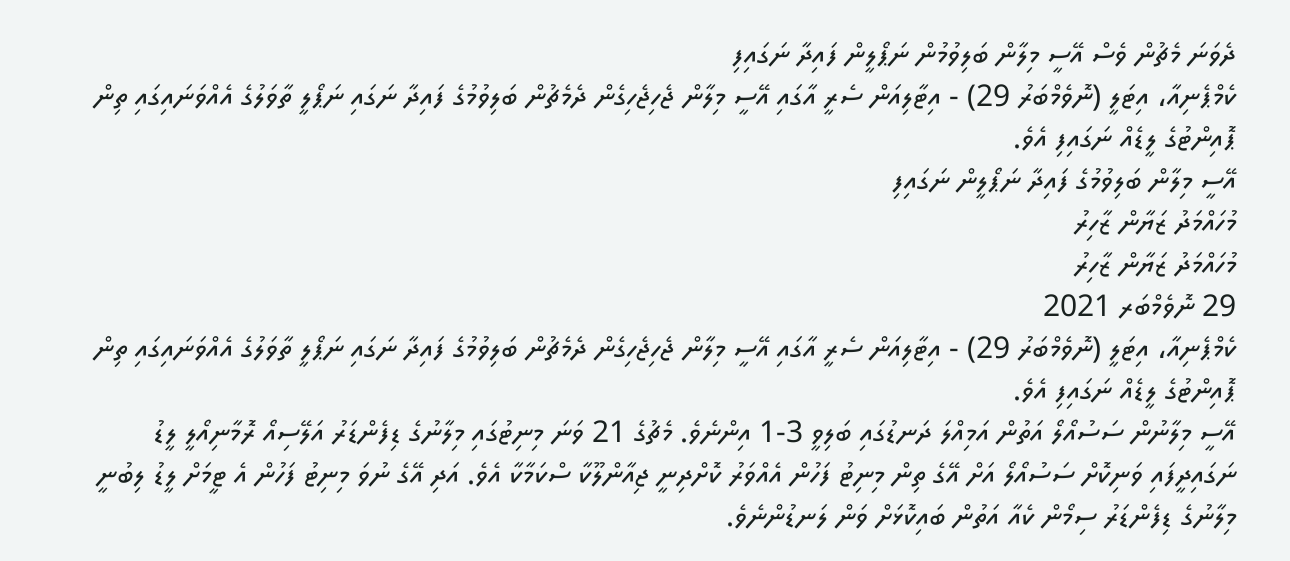ދެވަނަ މެޗުން ވެސް އޭސީ މިލާން ބަލިވުމުން ނަޕޯލީން ފައިދާ ނަގައިފި
ކެމްޕެނިއާ، އިޓަލީ (ނޮވެމްބަރު 29) - އިޓާލިއަން ސެރީ އާގައި އޭސީ މިލާން ޖެހިޖެހިގެން ދެމެޗުން ބަލިވުމުގެ ފައިދާ ނަގައި ނަޕޯލީ ތާވަލުގެ އެއްވަނައިގައި ތިން ޕޮއިންޓުގެ ލީޑެއް ނަގައިފި އެވެ.
އޭސީ މިލާން ބަލިވުމުގެ ފައިދާ ނަޕޯލީން ނަގައިފި
މުހައްމަދު ޒަޔާން ޒާހިރު
މުހައްމަދު ޒަޔާން ޒާހިރު
29 ނޮވެމްބަރ 2021
ކެމްޕެނިއާ، އިޓަލީ (ނޮވެމްބަރު 29) - އިޓާލިއަން ސެރީ އާގައި އޭސީ މިލާން ޖެހިޖެހިގެން ދެމެޗުން ބަލިވުމުގެ ފައިދާ ނަގައި ނަޕޯލީ ތާވަލުގެ އެއްވަނައިގައި ތިން ޕޮއިންޓުގެ ލީޑެއް ނަގައިފި އެވެ.
އޭސީ މިލާނުން ސަސުއޯލޯ އަތުން އަމިއްލަ ދަނޑުގައި ބަލިވީ 3-1 އިންނެވެ. މެޗުގެ 21 ވަނަ މިނިޓުގައި މިލާނުގެ ޑިފެންޑަރު އަލޭސިއޯ ރޮމާނިއޯލީ ލީޑު ނަގައިދީފައި ވަނިކޮށް ސަސުއޯލޯ އަށް އޭގެ ތިން މިނިޓު ފަހުން އެއްވަރު ކޮށްދިނީ ޖިއާންލޫކާ ސްކަމާކާ އެވެ. އަދި އޭގެ ނުވަ މިނިޓު ފަހުން އެ ޓީމަށް ލީޑު ލިބުނީ މިލާނުގެ ޑިފެންޑަރު ސިމޯން ކެއާ އަތުން ބައިކޮޅަށް ވަން ލަނޑުންނެވެ.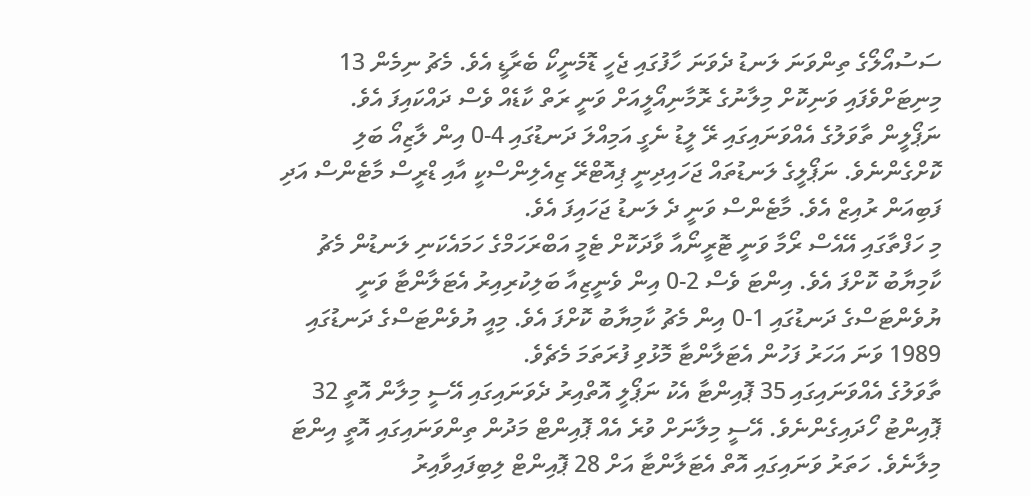ސަސުއޯލޯގެ ތިންވަނަ ލަނޑު ދެވަނަ ހާފުގައި ޖެހީ ޑޮމެނީކޯ ބެރާޑީ އެވެ. މެޗު ނިމެން 13 މިނިޓަށްވެފައި ވަނިކޮށް މިލާނުގެ ރޮމާނިއޯލީއަށް ވަނީ ރަތް ކާޑެއް ވެސް ދައްކައިފަ އެވެ.
ނަޕޯލީން ތާވަލުގެ އެއްވަނައިގައި ރޭ ލީޑު ނެގީ އަމިއްލަ ދަނޑުގައި 4-0 އިން ލާޒިއޯ ބަލި ކޮށްގެންނެވެ. ނަޕޯލީގެ ލަނޑުތައް ޖަހައިދިނީ ޕިއޮޓްރޭ ޒިއެލިންސްކީ އާއި ޑްރީސް މާޓެންސް އަދި ފަބިއަން ރުއިޒް އެވެ. މާޓެންސް ވަނީ ދެ ލަނޑު ޖަހައިފަ އެވެ.
މި ހަފްތާގައި އޭއެސް ރޯމާ ވަނީ ޓޮރީނޯއާ ވާދަކޮށް ޓެމީ އަބްރަހަމްގެ ހަމައެކަނި ލަނޑުން މެޗު ކާމިޔާބު ކޮށްފަ އެވެ. އިންޓަ ވެސް 2-0 އިން ވެނީޒިއާ ބަލިކުރިއިރު އެޓަލާންޓާ ވަނީ ޔުވެންޓަސްގެ ދަނޑުގައި 1-0 އިން މެޗު ކާމިޔާބު ކޮށްފަ އެވެ. މިއީ ޔުވެންޓަސްގެ ދަނޑުގައި 1989 ވަނަ އަހަރު ފަހުން އެޓަލާންޓާ މޮޅުވި ފުރަތަމަ މެޗެވެ.
ތާވަލުގެ އެއްވަނައިގައި 35 ޕޮއިންޓާ އެކު ނަޕޯލީ އޮތްއިރު ދެވަނައިގައި އޭސީ މިލާން އޮތީ 32 ޕޮއިންޓު ހޯދައިގެންނެވެ. އޭސީ މިލާނަށް ވުރެ އެއް ޕޮއިންޓް މަދުން ތިންވަނައިގައި އޮތީ އިންޓަ މިލާނެވެ. ހަތަރު ވަނައިގައި އޮތް އެޓަލާންޓާ އަށް 28 ޕޮއިންޓް ލިބިފައިވާއިރު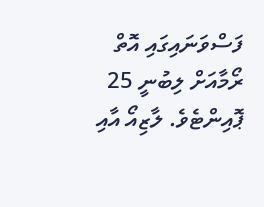ފަސްވަނައިގައި އޮތް ރޯމާއަށް ލިބުނީ 25 ޕޮއިންޓެވެ. ލާޒިއޯ އާއި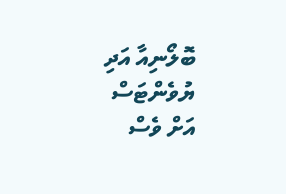ބޮލޯނިއާ އަދި ޔުވެންޓަސް އަށް ވެސް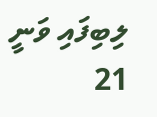ލިބިފައި ވަނީ 21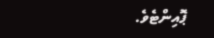ޕޮއިންޓެވެ.